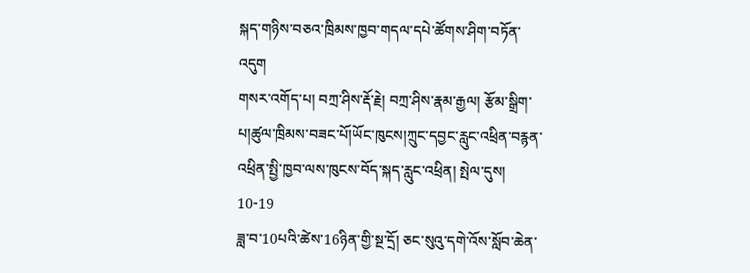སྐད་གཉིས་བཅའ་ཁྲིམས་ཁྱབ་གདལ་དཔེ་ཚོགས་ཤིག་བཏོན་འདུག
གསར་འགོད་པ། བཀྲ་ཤིས་རྡོ་རྗེ། བཀྲ་ཤིས་རྣམ་རྒྱལ། རྩོམ་སྒྲིག་པ།ཚུལ་ཁྲིམས་བཟང་པོ།ཡོང་ཁུངས།ཀྲུང་དབྱང་རླུང་འཕྲིན་བརྙན་འཕྲིན་སྤྱི་ཁྱབ་ལས་ཁུངས་བོད་སྐད་རླུང་འཕྲིན། སྤེལ་དུས། 10-19
ཟླ་བ་10པའི་ཚེས་16ཉིན་གྱི་སྔ་དྲོ། ཅང་སུའུ་དགེ་འོས་སློབ་ཆེན་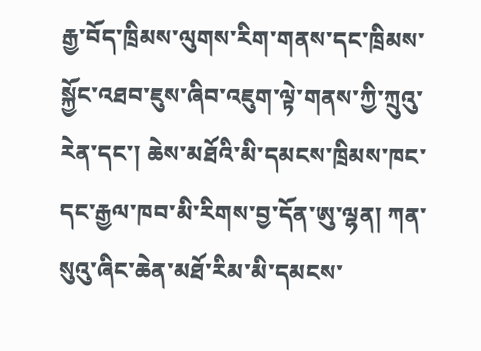རྒྱ་བོད་ཁྲིམས་ལུགས་རིག་གནས་དང་ཁྲིམས་སྐྱོང་འཐབ་ཇུས་ཞིབ་འཇུག་ལྟེ་གནས་ཀྱི་ཀྲུའུ་རེན་དང་། ཆེས་མཐོའི་མི་དམངས་ཁྲིམས་ཁང་དང་རྒྱལ་ཁབ་མི་རིགས་བྱ་དོན་ཨུ་ལྷན། ཀན་སུའུ་ཞིང་ཆེན་མཐོ་རིམ་མི་དམངས་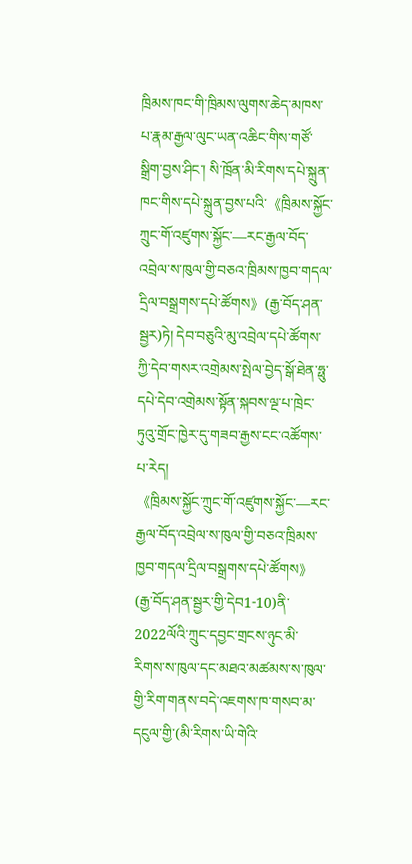ཁྲིམས་ཁང་གི་ཁྲིམས་ལུགས་ཆེད་མཁས་པ་རྣམ་རྒྱལ་ལུང་ཡན་འཆིང་གིས་གཙོ་སྒྲིག་བྱས་ཤིང་། སི་ཁྲོན་མི་རིགས་དཔེ་སྐྲུན་ཁང་གིས་དཔེ་སྐྲུན་བྱས་པའི་《ཁྲིམས་སྐྱོང་ཀྲུང་གོ་འཛུགས་སྐྱོང་—རང་རྒྱལ་བོད་འབྲེལ་ས་ཁུལ་གྱི་བཅའ་ཁྲིམས་ཁྱབ་གདལ་དྲིལ་བསྒྲགས་དཔེ་ཚོགས》(རྒྱ་བོད་ཤན་སྦྱར)ཏེ། དེབ་བཅུའི་མུ་འབྲེལ་དཔེ་ཚོགས་ཀྱི་དེབ་གསར་འགྲེམས་སྤེལ་བྱེད་སྒོ་ཐེན་ཧྥུ་དཔེ་དེབ་འགྲེམས་སྟོན་སྐབས་ལྔ་པ་ཁྲེང་ཏུའུ་གྲོང་ཁྱེར་དུ་གཟབ་རྒྱས་ངང་འཚོགས་པ་རེད།
《ཁྲིམས་སྐྱོང་ཀྲུང་གོ་འཛུགས་སྐྱོང་—རང་རྒྱལ་བོད་འབྲེལ་ས་ཁུལ་གྱི་བཅའ་ཁྲིམས་ཁྱབ་གདལ་དྲིལ་བསྒྲགས་དཔེ་ཚོགས》(རྒྱ་བོད་ཤན་སྦྱར་གྱི་དེབ1-10)ནི་2022ལོའི་ཀྲུང་དབྱང་གྲངས་ཉུང་མི་རིགས་ས་ཁུལ་དང་མཐའ་མཚམས་ས་ཁུལ་གྱི་རིག་གནས་བདེ་འཇགས་ཁ་གསབ་མ་དངུལ་གྱི་(མི་རིགས་ཡི་གེའི་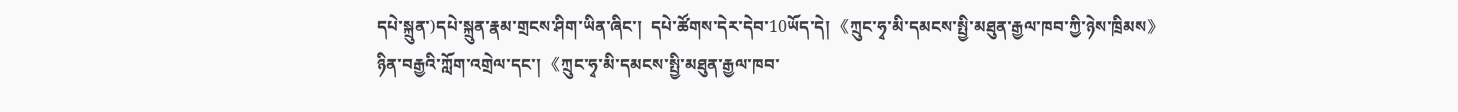དཔེ་སྐྲུན་)དཔེ་སྐྲུན་རྣམ་གྲངས་ཤིག་ཡིན་ཞིང་།  དཔེ་ཚོགས་དེར་དེབ་10ཡོད་དེ། 《ཀྲུང་ཧྭ་མི་དམངས་སྤྱི་མཐུན་རྒྱལ་ཁབ་ཀྱི་ཉེས་ཁྲིམས》ཉིན་བརྒྱའི་ཀློག་འགྲེལ་དང་། 《ཀྲུང་ཧྭ་མི་དམངས་སྤྱི་མཐུན་རྒྱལ་ཁབ་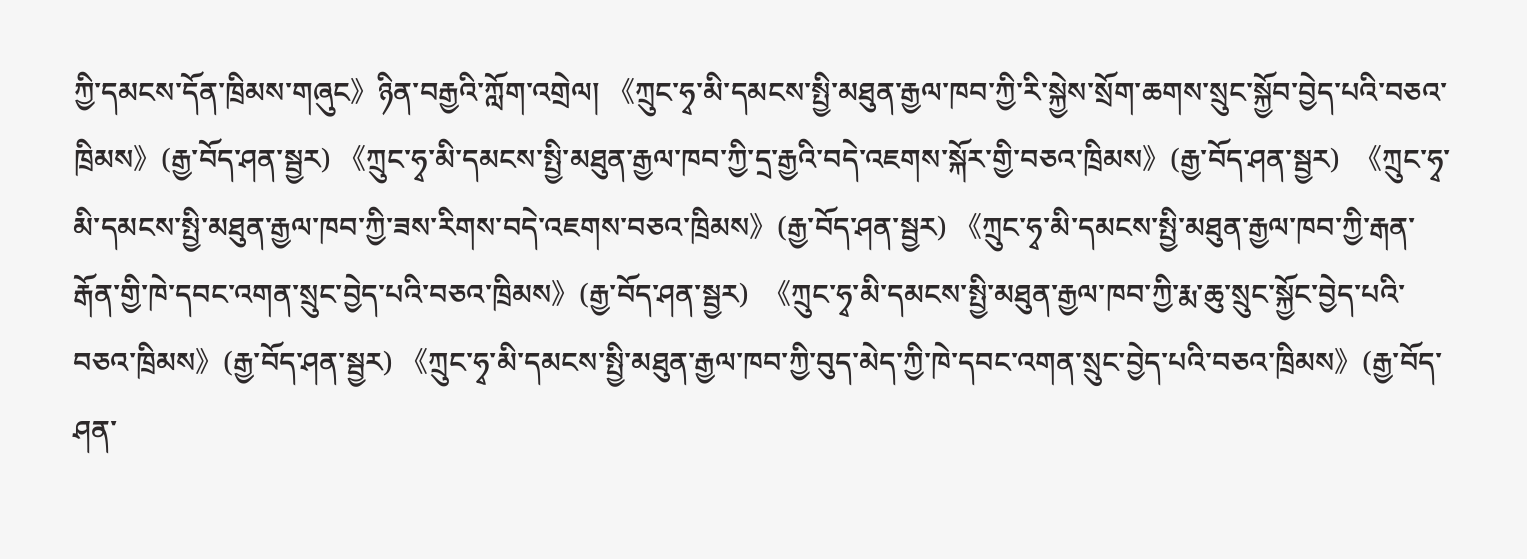ཀྱི་དམངས་དོན་ཁྲིམས་གཞུང》ཉིན་བརྒྱའི་ཀློག་འགྲེལ། 《ཀྲུང་ཧྭ་མི་དམངས་སྤྱི་མཐུན་རྒྱལ་ཁབ་ཀྱི་རི་སྐྱེས་སྲོག་ཆགས་སྲུང་སྐྱོབ་བྱེད་པའི་བཅའ་ཁྲིམས》(རྒྱ་བོད་ཤན་སྦྱར) 《ཀྲུང་ཧྭ་མི་དམངས་སྤྱི་མཐུན་རྒྱལ་ཁབ་ཀྱི་དྲ་རྒྱའི་བདེ་འཇགས་སྐོར་གྱི་བཅའ་ཁྲིམས》(རྒྱ་བོད་ཤན་སྦྱར)  《ཀྲུང་ཧྭ་མི་དམངས་སྤྱི་མཐུན་རྒྱལ་ཁབ་ཀྱི་ཟས་རིགས་བདེ་འཇགས་བཅའ་ཁྲིམས》(རྒྱ་བོད་ཤན་སྦྱར) 《ཀྲུང་ཧྭ་མི་དམངས་སྤྱི་མཐུན་རྒྱལ་ཁབ་ཀྱི་རྒན་རྒོན་གྱི་ཁེ་དབང་འགན་སྲུང་བྱེད་པའི་བཅའ་ཁྲིམས》(རྒྱ་བོད་ཤན་སྦྱར)  《ཀྲུང་ཧྭ་མི་དམངས་སྤྱི་མཐུན་རྒྱལ་ཁབ་ཀྱི་རྨ་ཆུ་སྲུང་སྐྱོང་བྱེད་པའི་བཅའ་ཁྲིམས》(རྒྱ་བོད་ཤན་སྦྱར) 《ཀྲུང་ཧྭ་མི་དམངས་སྤྱི་མཐུན་རྒྱལ་ཁབ་ཀྱི་བུད་མེད་ཀྱི་ཁེ་དབང་འགན་སྲུང་བྱེད་པའི་བཅའ་ཁྲིམས》(རྒྱ་བོད་ཤན་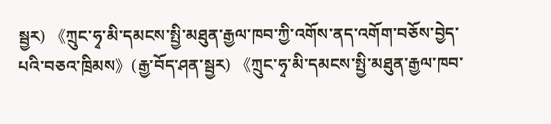སྦྱར) 《ཀྲུང་ཧྭ་མི་དམངས་སྤྱི་མཐུན་རྒྱལ་ཁབ་ཀྱི་འགོས་ནད་འགོག་བཅོས་བྱེད་པའི་བཅའ་ཁྲིམས》(རྒྱ་བོད་ཤན་སྦྱར) 《ཀྲུང་ཧྭ་མི་དམངས་སྤྱི་མཐུན་རྒྱལ་ཁབ་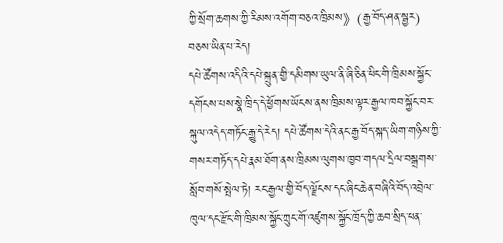ཀྱི་སྲོག་ཆགས་ཀྱི་རིམས་འགོག་བཅའ་ཁྲིམས》(རྒྱ་བོད་ཤན་སྦྱར) བཅས་ཡིན་པ་རེད།
དཔེ་ཚོགས་འདིའི་དཔེ་སྐྲུན་གྱི་དམིགས་ཡུལ་ནི་ཞི་ཅིན་ཕིང་གི་ཁྲིམས་སྐྱོང་དགོངས་པས་སྣེ་ཁྲིད་དེ་ཕྱོགས་ཡོངས་ནས་ཁྲིམས་ལྟར་རྒྱལ་ཁབ་སྐྱོང་བར་སྐུལ་འདེད་གཏོང་རྒྱུ་དེ་རེད། དཔེ་ཚོགས་དེའི་ནང་རྒྱ་བོད་སྐད་ཡིག་གཉིས་ཀྱི་གསར་གཏོད་དཔེ་རྣམ་ཐོག་ནས་ཁྲིམས་ལུགས་ཁྱབ་གདལ་དྲིལ་བསྒྲགས་སློབ་གསོ་སྤེལ་ཏེ། རང་རྒྱལ་གྱི་བོད་ལྗོངས་དང་ཞིང་ཆེན་བཞིའི་བོད་འབྲེལ་ཁུལ་དང་རྫོང་གི་ཁྲིམས་སྐྱོང་ཀྲུང་གོ་འཛུགས་སྐྱོང་ཁྲོད་ཀྱི་ཆབ་སྲིད་ཕན་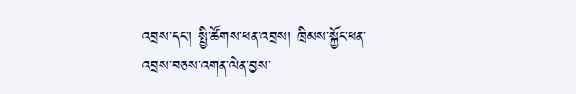འབྲས་དང་། སྤྱི་ཚོགས་ཕན་འབྲས། ཁྲིམས་སྐྱོང་ཕན་འབྲས་བཅས་འགན་ལེན་བྱས་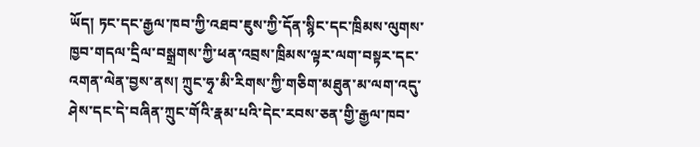ཡོད། ཏང་དང་རྒྱལ་ཁབ་ཀྱི་འཐབ་ཇུས་ཀྱི་དོན་སྙིང་དང་ཁྲིམས་ལུགས་ཁྱབ་གདལ་དྲིལ་བསྒྲགས་ཀྱི་ཕན་འབྲས་ཁྲིམས་ལྟར་ལག་བསྟར་དང་འགན་ལེན་བྱས་ནས། ཀྲུང་ཧྭ་མི་རིགས་ཀྱི་གཅིག་མཐུན་མ་ལག་འདུ་ཤེས་དང་དེ་བཞིན་ཀྲུང་གོའི་རྣམ་པའི་དེང་རབས་ཅན་གྱི་རྒྱལ་ཁབ་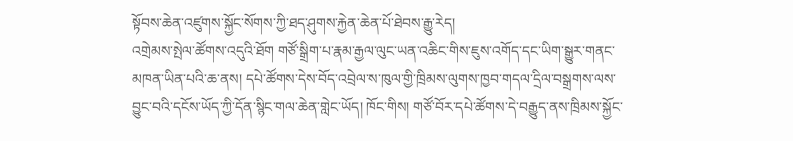སྟོབས་ཆེན་འཛུགས་སྐྱོང་སོགས་ཀྱི་ཐད་ཤུགས་རྐྱེན་ཆེན་པོ་ཐེབས་རྒྱུ་རེད།
འགྲེམས་སྤེལ་ཚོགས་འདུའི་ཐོག གཙོ་སྒྲིག་པ་རྣམ་རྒྱལ་ལུང་ཡན་འཆིང་གིས་ཇུས་འགོད་དང་ཡིག་སྒྱུར་གནང་མཁན་ཡིན་པའི་ཆ་ནས། དཔེ་ཚོགས་དེས་བོད་འབྲེལ་ས་ཁུལ་གྱི་ཁྲིམས་ལུགས་ཁྱབ་གདལ་དྲིལ་བསྒྲགས་ལས་བྱུང་བའི་དངོས་ཡོད་ཀྱི་དོན་སྙིང་གལ་ཆེན་གླེང་ཡོད། ཁོང་གིས། གཙོ་བོར་དཔེ་ཚོགས་དེ་བརྒྱུད་ནས་ཁྲིམས་སྐྱོང་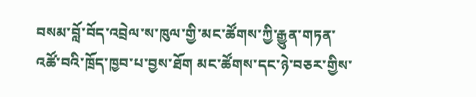བསམ་བློ་བོད་འབྲེལ་ས་ཁུལ་གྱི་མང་ཚོགས་ཀྱི་རྒྱུན་གཏན་འཚོ་བའི་ཁྲོད་ཁྱབ་པ་བྱས་ཐོག མང་ཚོགས་དང་ཉེ་བཅར་གྱིས་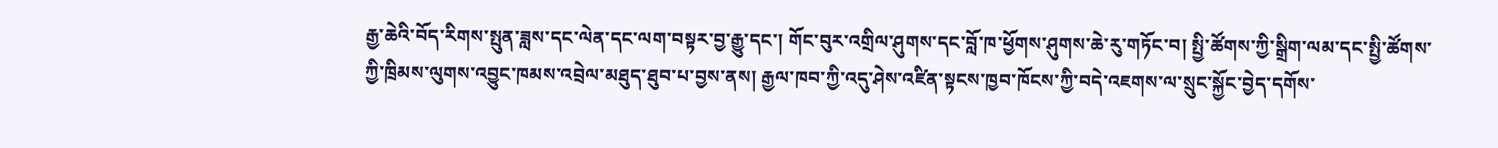རྒྱ་ཆེའི་བོད་རིགས་སྤུན་ཟླས་དང་ལེན་དང་ལག་བསྟར་བྱ་རྒྱུ་དང་། གོང་བུར་འགྲིལ་ཤུགས་དང་བློ་ཁ་ཕྱོགས་ཤུགས་ཆེ་རུ་གཏོང་བ། སྤྱི་ཚོགས་ཀྱི་སྒྲིག་ལམ་དང་སྤྱི་ཚོགས་ཀྱི་ཁྲིམས་ལུགས་འབྱུང་ཁམས་འབྲེལ་མཐུད་ཐུབ་པ་བྱས་ནས། རྒྱལ་ཁབ་ཀྱི་འདུ་ཤེས་འཛིན་སྟངས་ཁྱབ་ཁོངས་ཀྱི་བདེ་འཇགས་ལ་སྲུང་སྐྱོང་བྱེད་དགོས་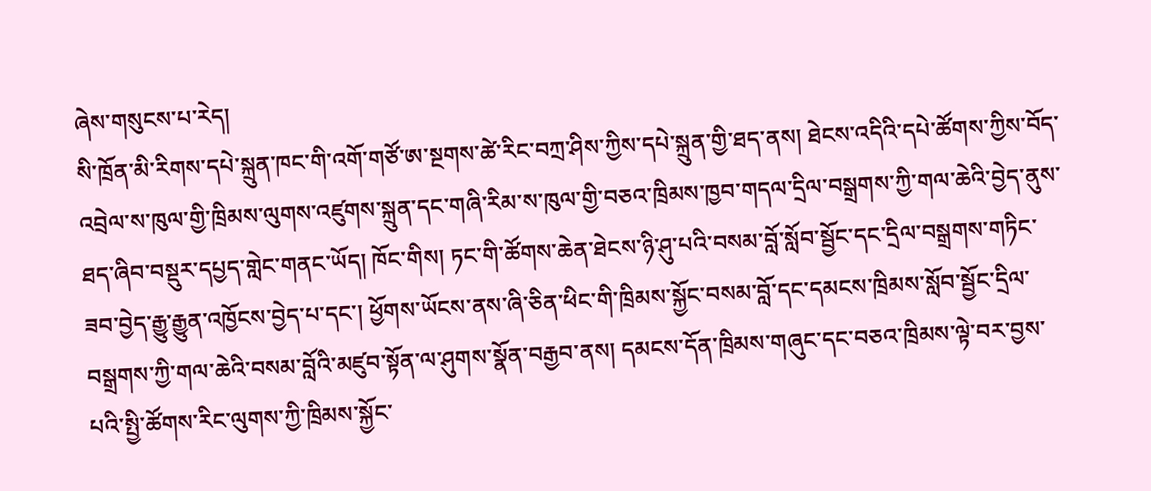ཞེས་གསུངས་པ་རེད།
སི་ཁྲོན་མི་རིགས་དཔེ་སྐྲུན་ཁང་གི་འགོ་གཙོ་ཨ་སྔགས་ཚེ་རིང་བཀྲ་ཤིས་ཀྱིས་དཔེ་སྐྲུན་གྱི་ཐད་ནས། ཐེངས་འདིའི་དཔེ་ཚོགས་ཀྱིས་བོད་འབྲེལ་ས་ཁུལ་གྱི་ཁྲིམས་ལུགས་འཛུགས་སྐྲུན་དང་གཞི་རིམ་ས་ཁུལ་གྱི་བཅའ་ཁྲིམས་ཁྱབ་གདལ་དྲིལ་བསྒྲགས་ཀྱི་གལ་ཆེའི་བྱེད་ནུས་ཐད་ཞིབ་བསྡུར་དཔྱད་གླེང་གནང་ཡོད། ཁོང་གིས། ཏང་གི་ཚོགས་ཆེན་ཐེངས་ཉི་ཤུ་པའི་བསམ་བློ་སློབ་སྦྱོང་དང་དྲིལ་བསྒྲགས་གཏིང་ཟབ་བྱེད་རྒྱུ་རྒྱུན་འཁྱོངས་བྱེད་པ་དང་། ཕྱོགས་ཡོངས་ནས་ཞི་ཅིན་ཕིང་གི་ཁྲིམས་སྐྱོང་བསམ་བློ་དང་དམངས་ཁྲིམས་སློབ་སྦྱོང་དྲིལ་བསྒྲགས་ཀྱི་གལ་ཆེའི་བསམ་བློའི་མཛུབ་སྟོན་ལ་ཤུགས་སྣོན་བརྒྱབ་ནས། དམངས་དོན་ཁྲིམས་གཞུང་དང་བཅའ་ཁྲིམས་ལྟེ་བར་བྱས་པའི་སྤྱི་ཚོགས་རིང་ལུགས་ཀྱི་ཁྲིམས་སྐྱོང་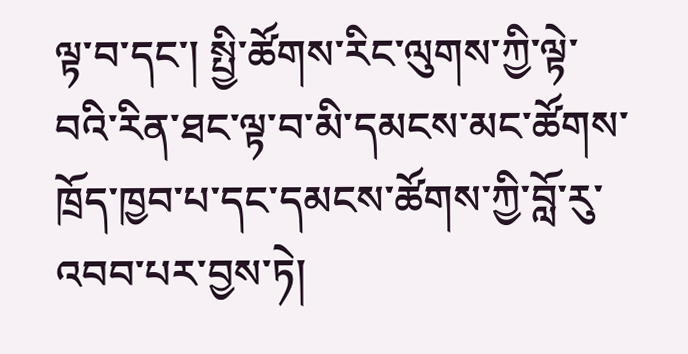ལྟ་བ་དང་། སྤྱི་ཚོགས་རིང་ལུགས་ཀྱི་ལྟེ་བའི་རིན་ཐང་ལྟ་བ་མི་དམངས་མང་ཚོགས་ཁྲོད་ཁྱབ་པ་དང་དམངས་ཚོགས་ཀྱི་བློ་རུ་འབབ་པར་བྱས་ཏེ།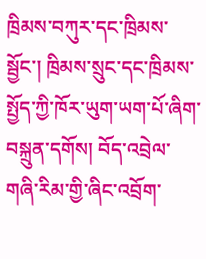ཁྲིམས་བཀུར་དང་ཁྲིམས་སྦྱོང་། ཁྲིམས་སྲུང་དང་ཁྲིམས་སྤྱོད་ཀྱི་ཁོར་ཡུག་ཡག་པོ་ཞིག་བསྐྲུན་དགོས། བོད་འབྲེལ་གཞི་རིམ་གྱི་ཞིང་འབྲོག་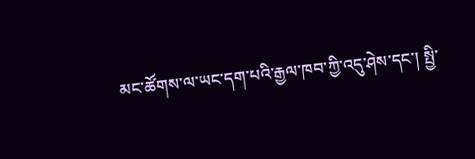མང་ཚོགས་ལ་ཡང་དག་པའི་རྒྱལ་ཁབ་ཀྱི་འདུ་ཤེས་དང་། སྤྱི་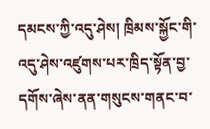དམངས་ཀྱི་འདུ་ཤེས། ཁྲིམས་སྐྱོང་གི་འདུ་ཤེས་འཛུགས་པར་ཁྲིད་སྟོན་བྱ་དགོས་ཞེས་ནན་གསུངས་གནང་བ་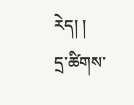རེད། །
དྲ་ཚིགས་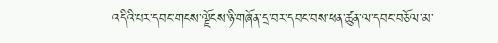འདིའི་པར་དབང་གངས་ལྗོངས་ཉི་གཞོན་དྲ་བར་དབང་བས་ཕན་ཚུན་ལ་དབང་བཅོལ་མ་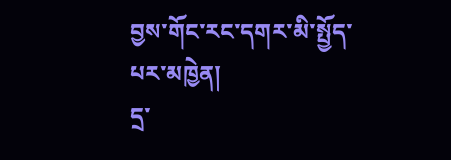བྱས་གོང་རང་དགར་མི་སྤྱོད་པར་མཁྱེན།
དྲ་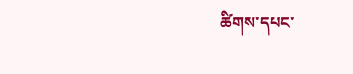ཚིགས་དཔང་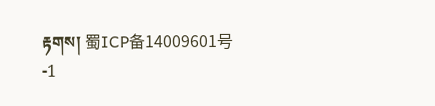རྟགས། 蜀ICP备14009601号-1